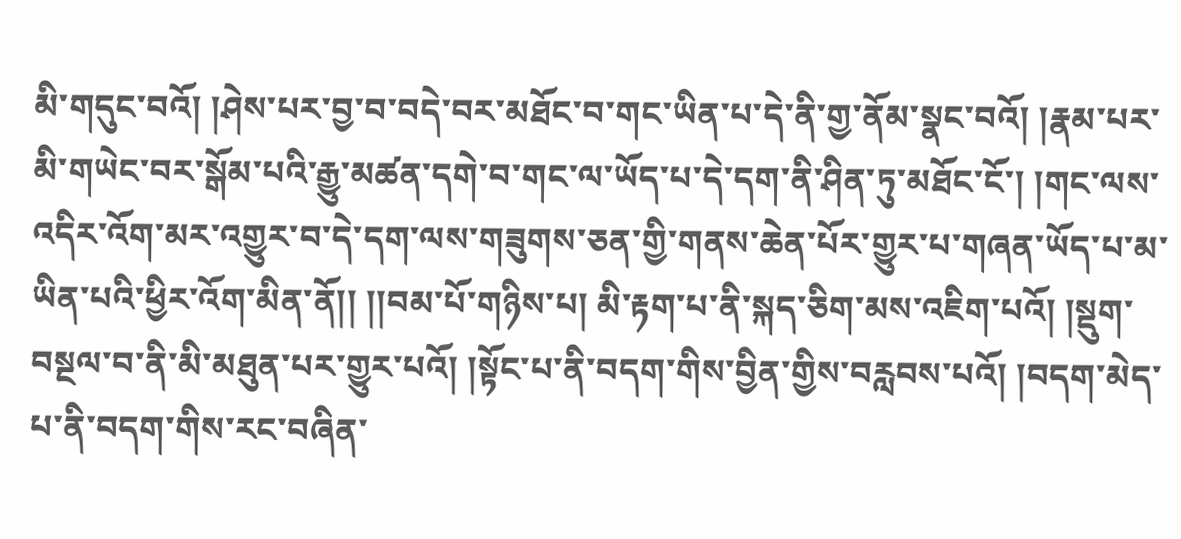མི་གདུང་བའོ། །ཤེས་པར་བྱ་བ་བདེ་བར་མཐོང་བ་གང་ཡིན་པ་དེ་ནི་གྱ་ནོམ་སྣང་བའོ། །རྣམ་པར་མི་གཡེང་བར་སྒོམ་པའི་རྒྱུ་མཚན་དགེ་བ་གང་ལ་ཡོད་པ་དེ་དག་ནི་ཤིན་ཏུ་མཐོང་ངོ་། །གང་ལས་འདིར་འོག་མར་འགྱུར་བ་དེ་དག་ལས་གཟུགས་ཅན་གྱི་གནས་ཆེན་པོར་གྱུར་པ་གཞན་ཡོད་པ་མ་ཡིན་པའི་ཕྱིར་འོག་མིན་ནོ།། །།བམ་པོ་གཉིས་པ། མི་རྟག་པ་ནི་སྐད་ཅིག་མས་འཇིག་པའོ། །སྡུག་བསྔལ་བ་ནི་མི་མཐུན་པར་གྱུར་པའོ། །སྟོང་པ་ནི་བདག་གིས་བྱིན་གྱིས་བརླབས་པའོ། །བདག་མེད་པ་ནི་བདག་གིས་རང་བཞིན་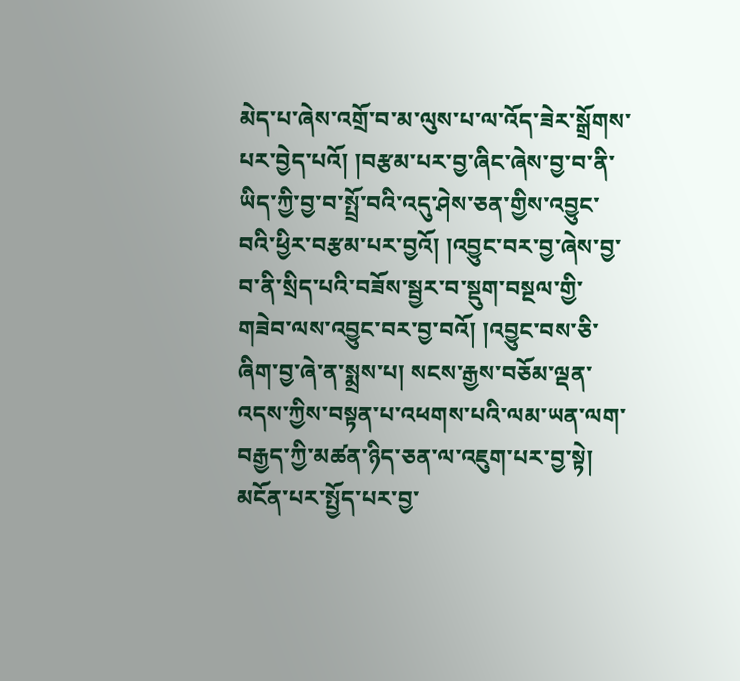མེད་པ་ཞེས་འགྲོ་བ་མ་ལུས་པ་ལ་འོད་ཟེར་སྒྲོགས་པར་བྱེད་པའོ། །བརྩམ་པར་བྱ་ཞིང་ཞེས་བྱ་བ་ནི་ཡིད་ཀྱི་བྱ་བ་སྤྲོ་བའི་འདུ་ཤེས་ཅན་གྱིས་འབྱུང་བའི་ཕྱིར་བརྩམ་པར་བྱའོ། །འབྱུང་བར་བྱ་ཞེས་བྱ་བ་ནི་སྲིད་པའི་བཟོས་སྦྱར་བ་སྡུག་བསྔལ་གྱི་གཟེབ་ལས་འབྱུང་བར་བྱ་བའོ། །འབྱུང་བས་ཅི་ཞིག་བྱ་ཞེ་ན་སྨྲས་པ། སངས་རྒྱས་བཅོམ་ལྡན་འདས་ཀྱིས་བསྟན་པ་འཕགས་པའི་ལམ་ཡན་ལག་བརྒྱད་ཀྱི་མཚན་ཉིད་ཅན་ལ་འཇུག་པར་བྱ་སྟེ། མངོན་པར་སྤྱོད་པར་བྱ་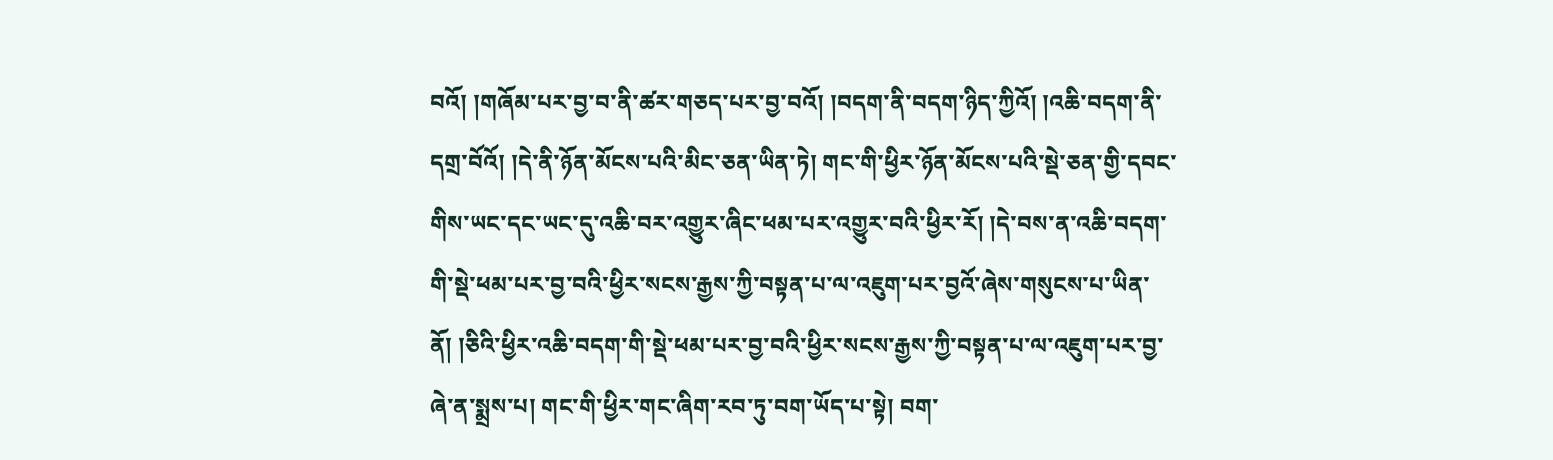བའོ། །གཞོམ་པར་བྱ་བ་ནི་ཚར་གཅད་པར་བྱ་བའོ། །བདག་ནི་བདག་ཉིད་ཀྱིའོ། །འཆི་བདག་ནི་དགྲ་བོའོ། །དེ་ནི་ཉོན་མོངས་པའི་མིང་ཅན་ཡིན་ཏེ། གང་གི་ཕྱིར་ཉོན་མོངས་པའི་སྡེ་ཅན་གྱི་དབང་གིས་ཡང་དང་ཡང་དུ་འཆི་བར་འགྱུར་ཞིང་ཕམ་པར་འགྱུར་བའི་ཕྱིར་རོ། །དེ་བས་ན་འཆི་བདག་གི་སྡེ་ཕམ་པར་བྱ་བའི་ཕྱིར་སངས་རྒྱས་ཀྱི་བསྟན་པ་ལ་འཇུག་པར་བྱའོ་ཞེས་གསུངས་པ་ཡིན་ནོ། །ཅིའི་ཕྱིར་འཆི་བདག་གི་སྡེ་ཕམ་པར་བྱ་བའི་ཕྱིར་སངས་རྒྱས་ཀྱི་བསྟན་པ་ལ་འཇུག་པར་བྱ་ཞེ་ན་སྨྲས་པ། གང་གི་ཕྱིར་གང་ཞིག་རབ་ཏུ་བག་ཡོད་པ་སྟེ། བག་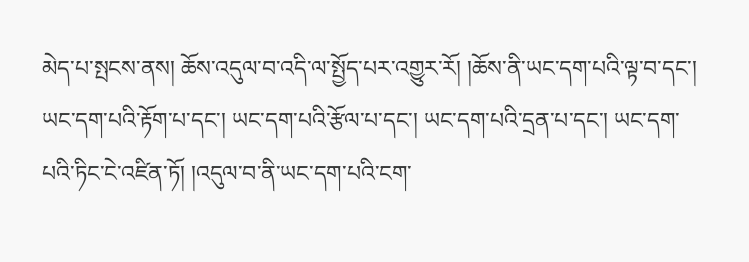མེད་པ་སྤངས་ནས། ཆོས་འདུལ་བ་འདི་ལ་སྤྱོད་པར་འགྱུར་རོ། །ཆོས་ནི་ཡང་དག་པའི་ལྟ་བ་དང་། ཡང་དག་པའི་རྟོག་པ་དང་། ཡང་དག་པའི་རྩོལ་པ་དང་། ཡང་དག་པའི་དྲན་པ་དང་། ཡང་དག་པའི་ཏིང་ངེ་འཛིན་ཏོ། །འདུལ་བ་ནི་ཡང་དག་པའི་ངག་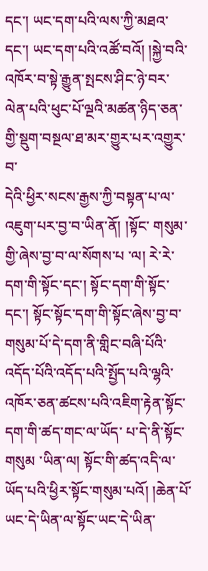དང་། ཡང་དག་པའི་ལས་ཀྱི་མཐའ་དང་། ཡང་དག་པའི་འཚོ་བའོ། །སྐྱེ་བའི་འཁོར་བ་སྟེ་རྒྱུན་སྤངས་ཤིང་ཉེ་བར་ལེན་པའི་ཕུང་པོ་ལྔའི་མཚན་ཉིད་ཅན་གྱི་སྡུག་བསྔལ་ཐ་མར་གྱུར་པར་འགྱུར་བ་
དེའི་ཕྱིར་སངས་རྒྱས་ཀྱི་བསྟན་པ་ལ་འཇུག་པར་བྱ་བ་ཡིན་ནོ། །སྟོང་ གསུམ་གྱི་ཞེས་བྱ་བ་ལ་སོགས་པ ་ལ། རེ་རེ་དག་གི་སྟོང་དང་། སྟོང་དག་གི་སྟོང་དང་། སྟོང་སྟོང་དག་གི་སྟོང་ཞེས་བྱ་བ་གསུམ་པོ་དེ་དག་ནི་གླིང་བཞི་པོའི་འདོད་པོའི་འདོད་པའི་སྤྱོད་པའི་ལྷའི་འཁོར་ཅན་ཚངས་པའི་འཇིག་རྟེན་སྟོང་དག་གི་ཚད་གང་ལ་ཡོད་ པ་དེ་ནི་སྟོང་གསུམ ་ཡིན་ལ། སྟོང་གི་ཚད་འདི་ལ་ཡོད་པའི་ཕྱིར་སྟོང་གསུམ་པའོ། །ཆེན་པོ་ཡང་དེ་ཡིན་ལ་སྟོང་ཡང་དེ་ཡིན་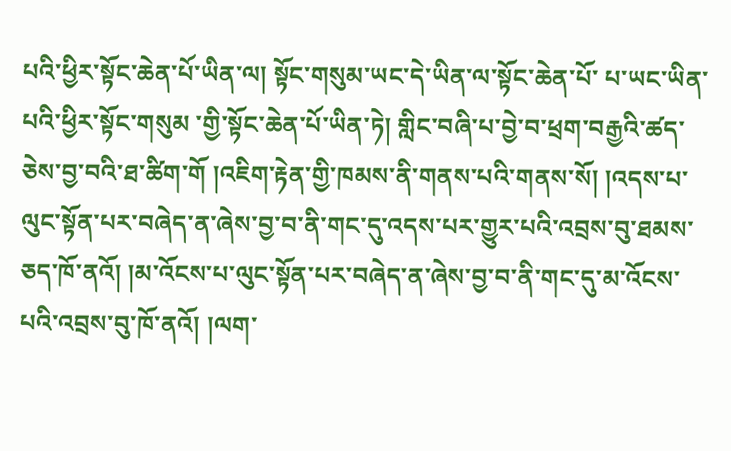པའི་ཕྱིར་སྟོང་ཆེན་པོ་ཡིན་ལ། སྟོང་གསུམ་ཡང་དེ་ཡིན་ལ་སྟོང་ཆེན་པོ་ པ་ཡང་ཡིན་པའི་ཕྱིར་སྟོང་གསུམ ་གྱི་སྟོང་ཆེན་པོ་ཡིན་ཏེ། གླིང་བཞི་པ་བྱེ་བ་ཕྲག་བརྒྱའི་ཚད་ཅེས་བྱ་བའི་ཐ་ཚིག་གོ །འཇིག་རྟེན་གྱི་ཁམས་ནི་གནས་པའི་གནས་སོ། །འདས་པ་ལུང་སྟོན་པར་བཞེད་ན་ཞེས་བྱ་བ་ནི་གང་དུ་འདས་པར་གྱུར་པའི་འབྲས་བུ་ཐམས་ཅད་ཁོ་ནའོ། །མ་འོངས་པ་ལུང་སྟོན་པར་བཞེད་ན་ཞེས་བྱ་བ་ནི་གང་དུ་མ་འོངས་པའི་འབྲས་བུ་ཁོ་ནའོ། །ལག་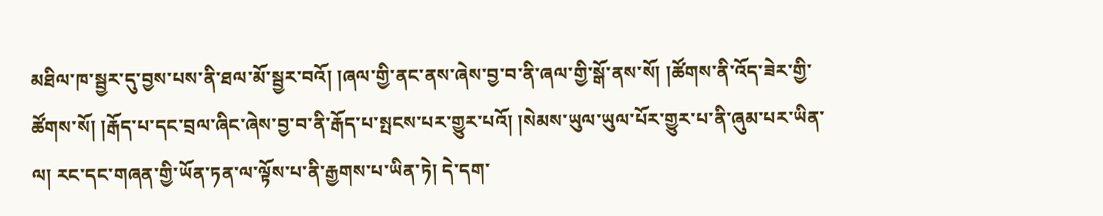མཐིལ་ཁ་སྦྱར་དུ་བྱས་པས་ནི་ཐལ་མོ་སྦྱར་བའོ། །ཞལ་གྱི་ནང་ནས་ཞེས་བྱ་བ་ནི་ཞལ་གྱི་སྒོ་ནས་སོ། །ཚོགས་ནི་འོད་ཟེར་གྱི་ཚོགས་སོ། །རྒོད་པ་དང་བྲལ་ཞིང་ཞེས་བྱ་བ་ནི་རྒོད་པ་སྤངས་པར་གྱུར་པའོ། །སེམས་ཡུལ་ཡུལ་པོར་གྱུར་པ་ནི་ཞུམ་པར་ཡིན་ལ། རང་དང་གཞན་གྱི་ཡོན་ཏན་ལ་ལྟོས་པ་ནི་རྒྱགས་པ་ཡིན་ཏེ། དེ་དག་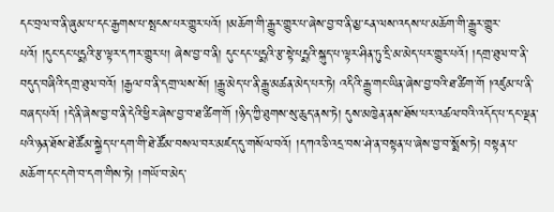དང་བྲལ་བ་ནི་ཞུམ་པ་དང་རྒྱགས་པ་སྤངས་པར་གྱུར་པའོ། །མཆོག་གི་རྒྱུར་གྱུར་པ་ཞེས་བྱ་བ་ནི་མྱ་ངན་ལས་འདས་པ་མཆོག་གི་རྒྱུར་གྱུར་པའོ། །དུང་དང་པདྨའི་རྩ་ལྟར་དཀར་གྱུར་པ། ཞེས་བྱ་བ་ནི། དུང་དང་པདྨའི་རྩ་སྟེ་པདྨའི་སྐུད་པ་ལྟར་ཤིན་ཏུ་དྲི་མ་མེད་པར་གྱུར་པའོ། །དགྲ་ཐུལ་བ་ནི་བདུད་བཞིའི་དགྲ་ཐུལ་བའོ། །རྒྱལ་བ་ནི་དགྲ་ལས་སོ། །རྒྱུ་མེད་པ་ནི་རྒྱུ་མཚན་མེད་པར་ཏེ། འདིའི་རྒྱུ་གང་ཡིན་ཞེས་བྱ་བའི་ཐ་ཚིག་གོ །འཛུམ་པ་ནི་བཞད་པའོ། །དེ་ནི་ཞེས་བྱ་བ་ནི་དེའི་ཕྱིར་ཞེས་བྱ་བ་ཐ་ཚིག་གོ །ཉིད་ཀྱི་ཐུགས་སུ་ཆུད་ནས་ཏེ། དུས་མཁྱེན་ནས་ཐོས་པར་འཚལ་བའི་འདོད་པ་དང་ལྡན་པའི་ཉན་ཐོས་ཐེ་ཚོམ་སྐྱེད་པ་དག་གི་ཐེ་ཚོམ་བསལ་བར་མཛད་དུ་གསོལ་བའོ། །དཀའ་ཅི་འདྲ་བས་ཤེ་ན་བསྟན་པ་ཞེས་བྱ་བ་སྨོས་ཏེ། བསྟན་པ་
མཆོག་དང་དགེ་བ་དག་གིས་ཏེ། །གཡོ་བ་མེད་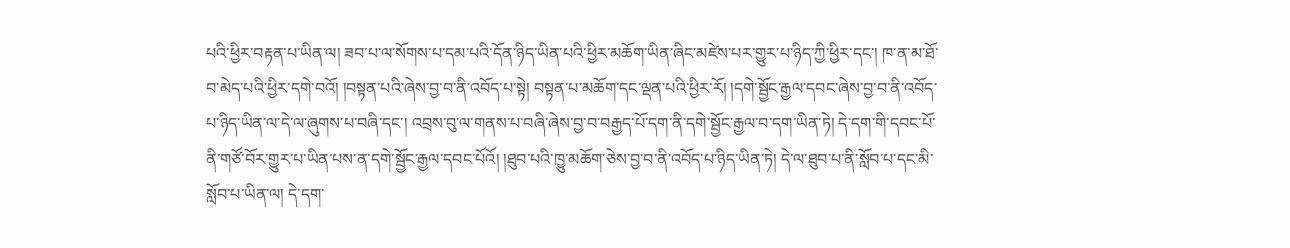པའི་ཕྱིར་བརྟན་པ་ཡིན་ལ། ཟབ་པ་ལ་སོགས་པ་དམ་པའི་དོན་ཉིད་ཡིན་པའི་ཕྱིར་མཆོག་ཡིན་ཞིང་མཛེས་པར་གྱུར་པ་ཉིད་ཀྱི་ཕྱིར་དང་། ཁ་ན་མ་ཐོ་བ་མེད་པའི་ཕྱིར་དགེ་བའོ། །བསྟན་པའི་ཞེས་བྱ་བ་ནི་འབོད་པ་སྟེ། བསྟན་པ་མཆོག་དང་ལྡན་པའི་ཕྱིར་རོ། །དགེ་སྦྱོང་རྒྱལ་དབང་ཞེས་བྱ་བ་ནི་འབོད་པ་ཉིད་ཡིན་ལ་དེ་ལ་ཞུགས་པ་བཞི་དང་། འབྲས་བུ་ལ་གནས་པ་བཞི་ཞེས་བྱ་བ་བརྒྱད་པོ་དག་ནི་དགེ་སྦྱོང་རྒྱལ་བ་དག་ཡིན་ཏེ། དེ་དག་གི་དབང་པོ་ནི་གཙོ་བོར་གྱུར་པ་ཡིན་པས་ན་དགེ་སྦྱོང་རྒྱལ་དབང་པོའོ། །ཐུབ་པའི་ཁྱུ་མཆོག་ཅེས་བྱ་བ་ནི་འབོད་པ་ཉིད་ཡིན་ཏེ། དེ་ལ་ཐུབ་པ་ནི་སློབ་པ་དང་མི་སློབ་པ་ཡིན་ལ། དེ་དག་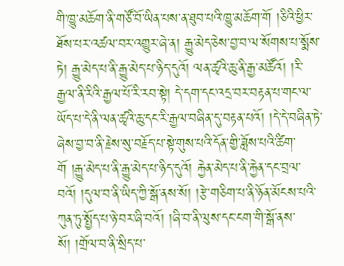གི་ཁྱུ་མཆོག་ནི་གཙོ་བོ་ཡིན་པས་ན་ཐུབ་པའི་ཁྱུ་མཆོག་གོ །ཅིའི་ཕྱིར་ཐོས་པར་འཚལ་བར་འགྱུར་ཞེ་ན། རྒྱུ་མེད་ཅེས་བྱ་བ་ལ་སོགས་པ་སྨོས་ཏེ། རྒྱུ་མེད་པ་ནི་རྒྱུ་མེད་པ་ཉིད་དུའོ། ལན་ཚྭའི་ཆུ་ནི་རྒྱ་མཚོའོ། །རི་རྒྱལ་ནི་རིའི་རྒྱལ་པོ་རི་རབ་སྟེ། དེ་དག་དང་འདྲ་བར་བརྟན་པ་གང་ལ་ཡོད་པ་དེ་ནི་ལན་ཚྭའི་ཆུ་དང་རི་རྒྱལ་བཞིན་དུ་བརྟན་པའོ། །དེ་དེ་བཞིན་ཏེ་ཞེས་བྱ་བ་ནི་རྗེས་སུ་བརྗོད་པ་སྟེ་གུས་པའི་དོན་གྱི་ཟློས་པའི་ཚིག་གོ །རྒྱུ་མེད་པ་ནི་རྒྱུ་མེད་པ་ཉིད་དུའོ། རྐྱེན་མེད་པ་ནི་རྐྱེན་དང་བྲལ་བའོ། །དུལ་བ་ནི་ཡིད་ཀྱི་སྒོ་ནས་སོ། །རྩེ་གཅིག་པ་ནི་ཉོན་མོངས་པའི་ཀུན་ཏུ་སྤྱོད་པ་ཉེ་བར་ཞི་བའོ། །ཞི་བ་ནི་ལུས་དང་ངག་གི་སྒོ་ནས་སོ། །གྲོལ་བ་ནི་སྲིད་པ་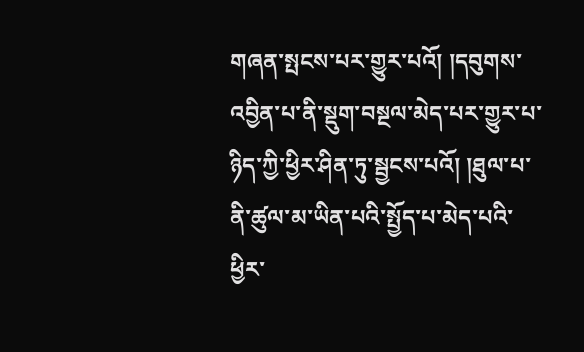གཞན་སྤངས་པར་གྱུར་པའོ། །དབུགས་འབྱིན་པ་ནི་སྡུག་བསྔལ་མེད་པར་གྱུར་པ་ཉིད་ཀྱི་ཕྱིར་ཤིན་ཏུ་སྦྱངས་པའོ། །ཐུལ་པ་ནི་ཚུལ་མ་ཡིན་པའི་སྤྱོད་པ་མེད་པའི་ཕྱིར་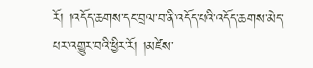རོ། །འདོད་ཆགས་དང་བྲལ་བ་ནི་འདོད་པའི་འདོད་ཆགས་མེད་པར་འགྱུར་བའི་ཕྱིར་རོ། །མཛེས་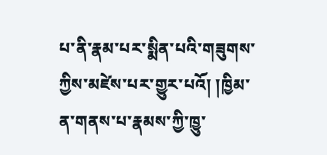པ་ནི་རྣམ་པར་སྨིན་པའི་གཟུགས་ཀྱིས་མཛེས་པར་གྱུར་པའོ། །ཁྱིམ་ན་གནས་པ་རྣམས་ཀྱི་ཁྱུ་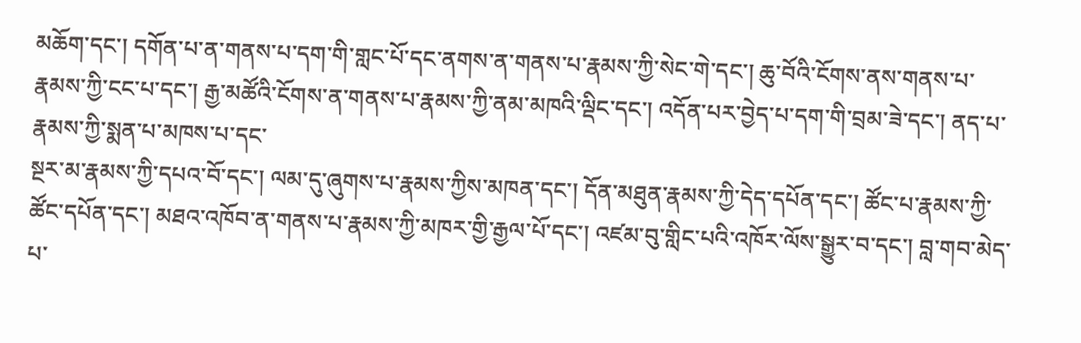མཆོག་དང་། དགོན་པ་ན་གནས་པ་དག་གི་གླང་པོ་དང་ནགས་ན་གནས་པ་རྣམས་ཀྱི་སེང་གེ་དང་། ཆུ་བོའི་ངོགས་ནས་གནས་པ་རྣམས་ཀྱི་ངང་པ་དང་། རྒྱ་མཚོའི་ངོགས་ན་གནས་པ་རྣམས་ཀྱི་ནམ་མཁའི་ལྡིང་དང་། འདོན་པར་བྱེད་པ་དག་གི་བྲམ་ཟེ་དང་། ནད་པ་རྣམས་ཀྱི་སྨན་པ་མཁས་པ་དང་
སྔར་མ་རྣམས་ཀྱི་དཔའ་བོ་དང་། ལམ་དུ་ཞུགས་པ་རྣམས་ཀྱིས་མཁན་དང་། དོན་མཐུན་རྣམས་ཀྱི་དེད་དཔོན་དང་། ཚོང་པ་རྣམས་ཀྱི་ཚོང་དཔོན་དང་། མཐའ་འཁོབ་ན་གནས་པ་རྣམས་ཀྱི་མཁར་གྱི་རྒྱལ་པོ་དང་། འཛམ་བུ་གླིང་པའི་འཁོར་ལོས་སྒྱུར་བ་དང་། བླ་གབ་མེད་པ་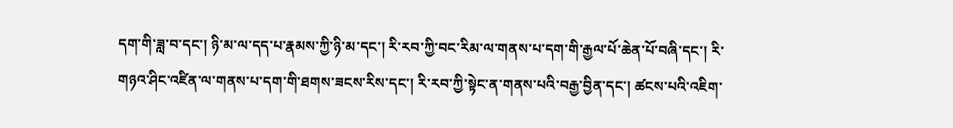དག་གི་ཟླ་བ་དང་། ཉི་མ་ལ་དད་པ་རྣམས་ཀྱི་ཉི་མ་དང་། རི་རབ་ཀྱི་བང་རིམ་ལ་གནས་པ་དག་གི་རྒྱལ་པོ་ཆེན་པོ་བཞི་དང་། རི་གཉའ་ཤིང་འཛིན་ལ་གནས་པ་དག་གི་ཐགས་ཟངས་རིས་དང་། རི་རབ་ཀྱི་སྟེང་ན་གནས་པའི་བརྒྱ་བྱིན་དང་། ཚངས་པའི་འཇིག་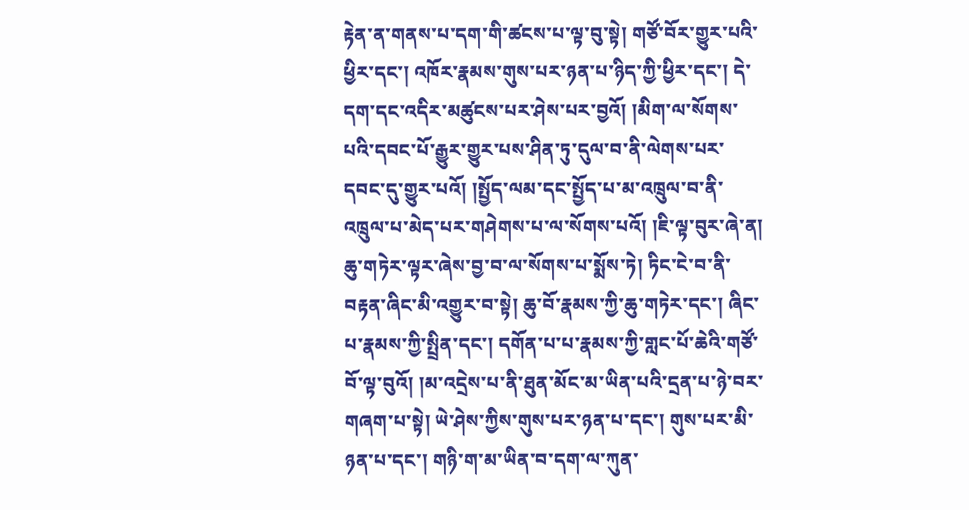རྟེན་ན་གནས་པ་དག་གི་ཚངས་པ་ལྟ་བུ་སྟེ། གཙོ་བོར་གྱུར་པའི་ཕྱིར་དང་། འཁོར་རྣམས་གུས་པར་ཉན་པ་ཉིད་ཀྱི་ཕྱིར་དང་། དེ་དག་དང་འདིར་མཚུངས་པར་ཤེས་པར་བྱའོ། །མིག་ལ་སོགས་པའི་དབང་པོ་རྒྱུར་གྱུར་པས་ཤིན་ཏུ་དུལ་བ་ནི་ལེགས་པར་དབང་དུ་གྱུར་པའོ། །སྤྱོད་ལམ་དང་སྤྱོད་པ་མ་འཁྲུལ་བ་ནི་འཁྲུལ་པ་མེད་པར་གཤེགས་པ་ལ་སོགས་པའོ། །ཇི་ལྟ་བུར་ཞེ་ན། ཆུ་གཏེར་ལྟར་ཞེས་བྱ་བ་ལ་སོགས་པ་སྨོས་ཏེ། ཏིང་ངེ་བ་ནི་བརྟན་ཞིང་མི་འགྱུར་བ་སྟེ། ཆུ་བོ་རྣམས་ཀྱི་ཆུ་གཏེར་དང་། ཞིང་པ་རྣམས་ཀྱི་སྤྲིན་དང་། དགོན་པ་པ་རྣམས་ཀྱི་གླང་པོ་ཆེའི་གཙོ་བོ་ལྟ་བུའོ། །མ་འདྲེས་པ་ནི་ཐུན་མོང་མ་ཡིན་པའི་དྲན་པ་ཉེ་བར་གཞག་པ་སྟེ། ཡེ་ཤེས་ཀྱིས་གུས་པར་ཉན་པ་དང་། གུས་པར་མི་ཉན་པ་དང་། གཉི་ག་མ་ཡིན་བ་དག་ལ་ཀུན་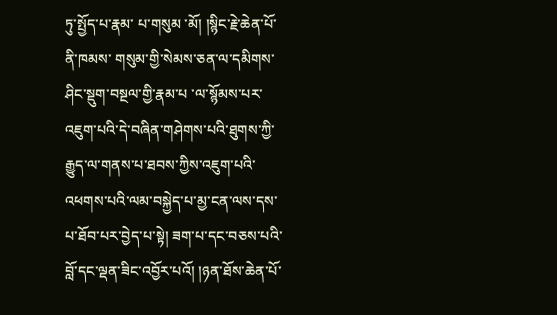ཏུ་སྤྱོད་པ་རྣམ་ པ་གསུམ ་མོ། །སྙིང་རྗེ་ཆེན་པོ་ནི་ཁམས་ གསུམ་གྱི་སེམས་ཅན་ལ་དམིགས་ཤིང་སྡུག་བསྔལ་གྱི་རྣམ་པ ་ལ་སྙོམས་པར་འཇུག་པའི་དེ་བཞིན་གཤེགས་པའི་ཐུགས་ཀྱི་རྒྱུད་ལ་གནས་པ་ཐབས་ཀྱིས་འཇུག་པའི་འཕགས་པའི་ལམ་བསྐྱེད་པ་མྱ་ངན་ལས་དས་པ་ཐོབ་པར་བྱེད་པ་སྟེ། ཟག་པ་དང་བཅས་པའི་བློ་དང་ལྡན་ཟིང་འབྱོར་པའོ། །ཉན་ཐོས་ཆེན་པོ་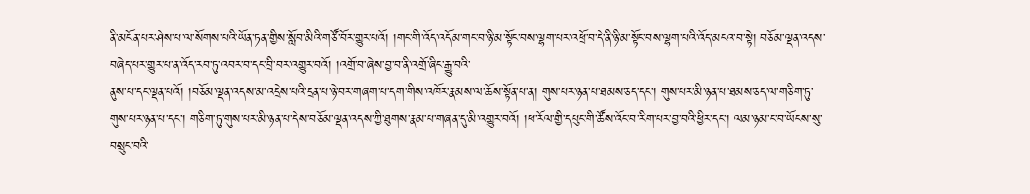ནི་མངོན་པར་ཤེས་པ་ལ་སོགས་པའི་ཡོན་ཏན་གྱིས་སློབ་མིའི་གཙོ་བོར་གྱུར་པའོ། །གང་གི་འོད་འདོམ་གང་བ་ཉི་མ་སྟོང་བས་ལྷག་པར་འཕྲོ་བ་དེ་ནི་ཉི་མ་སྟོང་བས་ལྷག་པའི་འོད་མངའ་བ་སྟེ། བཅོམ་ལྡན་འདས་བཞེད་པར་གྱུར་པ་ན་འོད་རབ་ཏུ་འབར་བ་དང་བྲི་བར་འགྱུར་བའོ། །འགྲོ་བ་ཞེས་བྱ་བ་ནི་འགྲོ་ཞིང་རྒྱུ་བའི་
ནུས་པ་དང་ལྡན་པའོ། །བཅོམ་ལྡན་འདས་མ་འདྲེས་པའི་དྲན་པ་ཉེ་བར་གཞག་པ་དག་གིས་འཁོར་རྣམས་ལ་ཆོས་སྟོན་པ་ན། གུས་པར་ཉན་པ་ཐམས་ཅད་དང་། གུས་པར་མི་ཉན་པ་ཐམས་ཅད་ལ་གཅིག་ཏུ་གུས་པར་ཉན་པ་དང་། གཅིག་ཏུ་གུས་པར་མི་ཉན་པ་དེས་བཅོམ་ལྡན་འདས་ཀྱི་ཐུགས་རྣམ་པ་གཞན་དུ་མི་འགྱུར་བའོ། །ཕ་རོལ་གྱི་དཔུང་གི་ཚོས་འོང་བ་རིག་པར་བྱ་བའི་ཕྱིར་དང་། ལམ་ཉམ་ང་བ་ཡོངས་སུ་བསྲུང་བའི་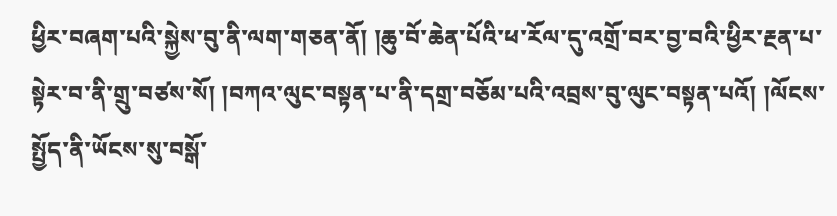ཕྱིར་བཞག་པའི་སྐྱེས་བུ་ནི་ལག་གཅན་ནོ། །ཆུ་བོ་ཆེན་པོའི་ཕ་རོལ་དུ་འགྲོ་བར་བྱ་བའི་ཕྱིར་རྔན་པ་སྟེར་བ་ནི་གྲུ་བཙས་སོ། །བཀའ་ལུང་བསྟན་པ་ནི་དགྲ་བཅོམ་པའི་འབྲས་བུ་ལུང་བསྟན་པའོ། །ལོངས་སྤྱོད་ནི་ཡོངས་སུ་བསྒོ་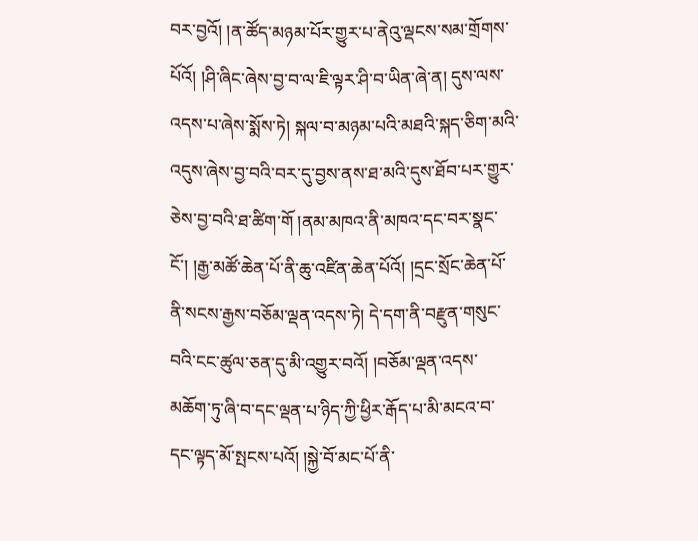བར་བྱའོ། །ན་ཚོད་མཉམ་པོར་གྱུར་པ་ནེའུ་ལྡངས་སམ་གྲོགས་པོའོ། །ཤི་ཞིང་ཞེས་བྱ་བ་ལ་ཇི་ལྟར་ཤི་བ་ཡིན་ཞེ་ན། དུས་ལས་འདས་པ་ཞེས་སྨོས་ཏེ། སྐལ་བ་མཉམ་པའི་མཐའི་སྐད་ཅིག་མའི་འདུས་ཞེས་བྱ་བའི་བར་དུ་བྱས་ནས་ཐ་མའི་དུས་ཐོབ་པར་གྱུར་ཅེས་བྱ་བའི་ཐ་ཚིག་གོ །ནམ་མཁའ་ནི་མཁའ་དང་བར་སྣང་ངོ་། །རྒྱ་མཚོ་ཆེན་པོ་ནི་ཆུ་འཛིན་ཆེན་པོའོ། །དྲང་སྲོང་ཆེན་པོ་ནི་སངས་རྒྱས་བཅོམ་ལྡན་འདས་ཏེ། དེ་དག་ནི་བརྫུན་གསུང་བའི་ངང་ཚུལ་ཅན་དུ་མི་འགྱུར་བའོ། །བཅོམ་ལྡན་འདས་མཆོག་ཏུ་ཞི་བ་དང་ལྡན་པ་ཉིད་ཀྱི་ཕྱིར་རྒོད་པ་མི་མངའ་བ་དང་ལྟད་མོ་སྤངས་པའོ། །སྐྱེ་བོ་མང་པོ་ནི་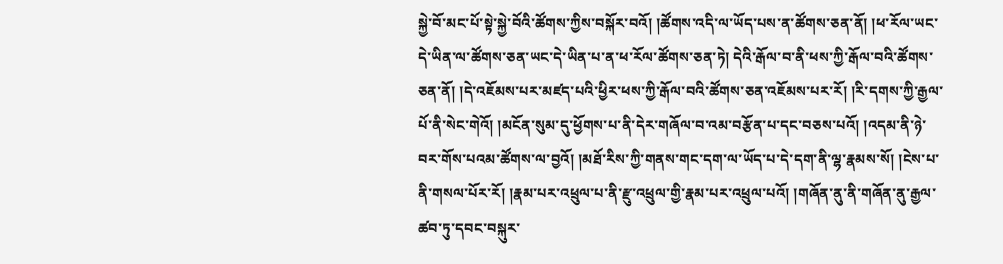སྐྱེ་བོ་མང་པོ་སྟེ་སྐྱེ་བོའི་ཚོགས་ཀྱིས་བསྐོར་བའོ། །ཚོགས་འདི་ལ་ཡོད་པས་ན་ཚོགས་ཅན་ནོ། །ཕ་རོལ་ཡང་དེ་ཡིན་ལ་ཚོགས་ཅན་ཡང་དེ་ཡིན་པ་ན་ཕ་རོལ་ཚོགས་ཅན་ཏེ། དེའི་རྒོལ་བ་ནི་ཕས་ཀྱི་རྒོལ་བའི་ཚོགས་ཅན་ནོ། །དེ་འཇོམས་པར་མཛད་པའི་ཕྱིར་ཕས་ཀྱི་རྒོལ་བའི་ཚོགས་ཅན་འཇོམས་པར་རོ། །རི་དགས་ཀྱི་རྒྱལ་པོ་ནི་སེང་གེའོ། །མངོན་སུམ་དུ་ཕྱོགས་པ་ནི་དེར་གཞོལ་བ་འམ་བརྩོན་པ་དང་བཅས་པའོ། །འདམ་ནི་ཉེ་བར་གོས་པའམ་ཚོགས་ལ་བྱའོ། །མཐོ་རིས་ཀྱི་གནས་གང་དག་ལ་ཡོད་པ་དེ་དག་ནི་ལྷ་རྣམས་སོ། །ངེས་པ་ནི་གསལ་པོར་རོ། །རྣམ་པར་འཕྲུལ་པ་ནི་རྫུ་འཕྲུལ་གྱི་རྣམ་པར་འཕྲུལ་པའོ། །གཞོན་ནུ་ནི་གཞོན་ནུ་རྒྱལ་ཚབ་ཏུ་དབང་བསྐུར་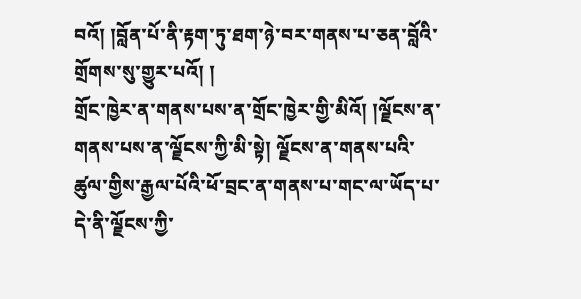བའོ། །བློན་པོ་ནི་རྟག་ཏུ་ཐག་ཉེ་བར་གནས་པ་ཅན་བློའི་གྲོགས་སུ་གྱུར་པའོ། །
གྲོང་ཁྱེར་ན་གནས་པས་ན་གྲོང་ཁྱེར་གྱི་མིའོ། །ལྗོངས་ན་གནས་པས་ན་ལྗོངས་ཀྱི་མི་སྟེ། ལྗོངས་ན་གནས་པའི་ཚུལ་གྱིས་རྒྱལ་པོའི་ཕོ་བྲང་ན་གནས་པ་གང་ལ་ཡོད་པ་དེ་ནི་ལྗོངས་ཀྱི་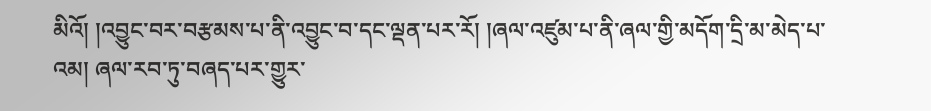མིའོ། །འབྱུང་བར་བརྩམས་པ་ནི་འབྱུང་བ་དང་ལྡན་པར་རོ། །ཞལ་འཛུམ་པ་ནི་ཞལ་གྱི་མདོག་དྲི་མ་མེད་པ་འམ། ཞལ་རབ་ཏུ་བཞད་པར་གྱུར་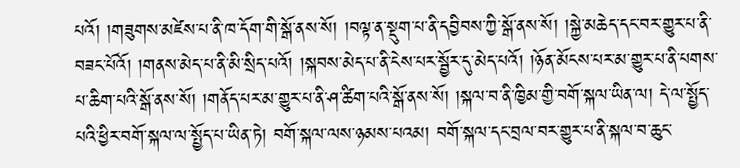པའོ། །གཟུགས་མཛེས་པ་ནི་ཁ་དོག་གི་སྒོ་ནས་སོ། །བལྟ་ན་སྡུག་པ་ནི་དབྱིབས་ཀྱི་སྒོ་ནས་སོ། །སྐྱེ་མཆེད་དང་བར་གྱུར་པ་ནི་བཟང་པོའོ། །གནས་མེད་པ་ནི་མི་སྲིད་པའོ། །སྐབས་མེད་པ་ནི་ངེས་པར་སྦྱོར་དུ་མེད་པའོ། །ཉོན་མོངས་པར་མ་གྱུར་པ་ནི་པགས་པ་ཆིག་པའི་སྒོ་ནས་སོ། །གནོད་པར་མ་གྱུར་པ་ནི་ཤ་ཚིག་པའི་སྒོ་ནས་སོ། །སྐལ་བ་ནི་ཁྱིམ་གྱི་བགོ་སྐལ་ཡིན་ལ། དེ་ལ་སྤྱོད་པའི་ཕྱིར་བགོ་སྐལ་ལ་སྤྱོད་པ་ཡིན་ཏེ། བགོ་སྐལ་ལས་ཉམས་པའམ། བགོ་སྐལ་དང་བྲལ་བར་གྱུར་པ་ནི་སྐལ་བ་ཆུང་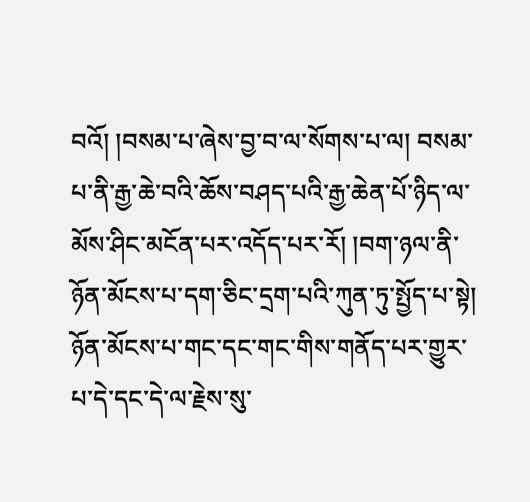བའོ། །བསམ་པ་ཞེས་བྱ་བ་ལ་སོགས་པ་ལ། བསམ་པ་ནི་རྒྱ་ཆེ་བའི་ཆོས་བཤད་པའི་རྒྱ་ཆེན་པོ་ཉིད་ལ་མོས་ཤིང་མངོན་པར་འདོད་པར་རོ། །བག་ཉལ་ནི་ཉོན་མོངས་པ་དག་ཅིང་དྲག་པའི་ཀུན་ཏུ་སྤྱོད་པ་སྟེ། ཉོན་མོངས་པ་གང་དང་གང་གིས་གནོད་པར་གྱུར་པ་དེ་དང་དེ་ལ་རྗེས་སུ་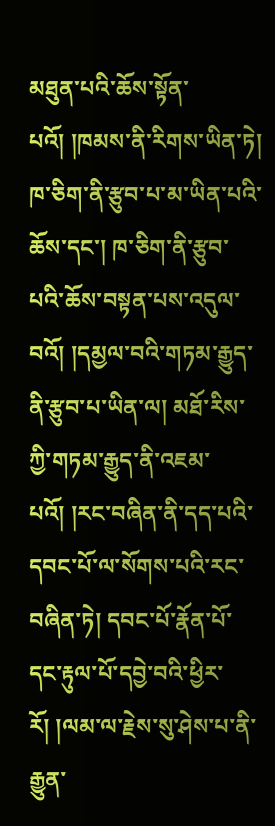མཐུན་པའི་ཆོས་སྟོན་པའོ། །ཁམས་ནི་རིགས་ཡིན་ཏེ། ཁ་ཅིག་ནི་རྩུབ་པ་མ་ཡིན་པའི་ཆོས་དང་། ཁ་ཅིག་ནི་རྩུབ་པའི་ཆོས་བསྟན་པས་འདུལ་བའོ། །དམྱལ་བའི་གཏམ་རྒྱུད་ནི་རྩུབ་པ་ཡིན་ལ། མཐོ་རིས་ཀྱི་གཏམ་རྒྱུད་ནི་འཇམ་པའོ། །རང་བཞིན་ནི་དད་པའི་དབང་པོ་ལ་སོགས་པའི་རང་བཞིན་ཏེ། དབང་པོ་རྣོན་པོ་དང་རྟུལ་པོ་དབྱེ་བའི་ཕྱིར་རོ། །ལམ་ལ་རྗེས་སུ་ཤེས་པ་ནི་རྒྱུན་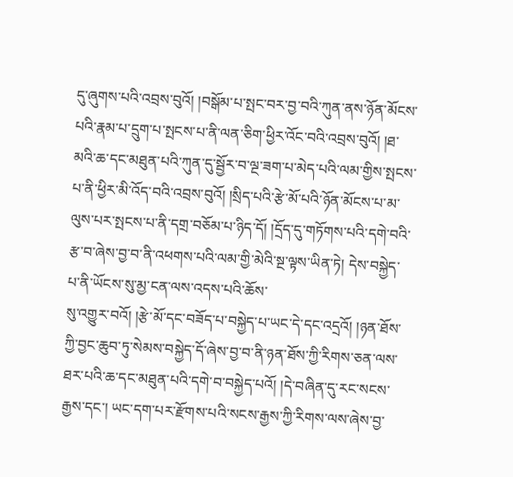དུ་ཞུགས་པའི་འབྲས་བུའོ། །བསྒོམ་པ་སྤང་བར་བྱ་བའི་ཀུན་ནས་ཉོན་མོངས་པའི་རྣམ་པ་དྲུག་པ་སྤངས་པ་ནི་ལན་ཅིག་ཕྱིར་འོང་བའི་འབྲས་བུའོ། །ཐ་མའི་ཆ་དང་མཐུན་པའི་ཀུན་དུ་སྦྱོར་བ་ལྔ་ཟག་པ་མེད་པའི་ལམ་གྱིས་སྤངས་པ་ནི་ཕྱིར་མི་འོད་བའི་འབྲས་བུའོ། །སྲིད་པའི་རྩེ་མོ་པའི་ཉོན་མོངས་པ་མ་ལུས་པར་སྤངས་པ་ནི་དགྲ་བཅོམ་པ་ཉིད་དོ། །དྲོད་དུ་གཏོགས་པའི་དགེ་བའི་རྩ་བ་ཞེས་བྱ་བ་ནི་འཕགས་པའི་ལམ་གྱི་མེའི་སྔ་ལྟས་ཡིན་ཏེ། དེས་བསྐྱེད་པ་ནི་ཡོངས་སུ་མྱ་ངན་ལས་འདས་པའི་ཆོས་
སུ་འགྱུར་བའོ། །རྩེ་མོ་དང་བཟོད་པ་བསྐྱེད་པ་ཡང་དེ་དང་འདྲའོ། །ཉན་ཐོས་ཀྱི་བྱང་ཆུབ་ཏུ་སེམས་བསྐྱེད་དོ་ཞེས་བྱ་བ་ནི་ཉན་ཐོས་ཀྱི་རིགས་ཅན་ལས་ཐར་པའི་ཆ་དང་མཐུན་པའི་དགེ་བ་བསྐྱེད་པའོ། །དེ་བཞིན་དུ་རང་སངས་རྒྱས་དང་། ཡང་དག་པར་རྫོགས་པའི་སངས་རྒྱས་ཀྱི་རིགས་ལས་ཞེས་བྱ་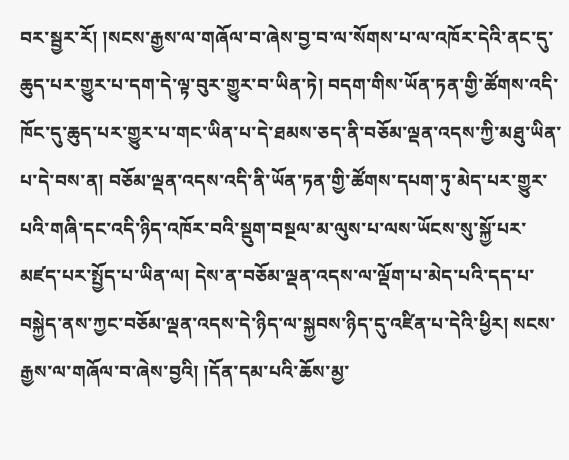བར་སྦྱར་རོ། །སངས་རྒྱས་ལ་གཞོལ་བ་ཞེས་བྱ་བ་ལ་སོགས་པ་ལ་འཁོར་དེའི་ནང་དུ་ཆུད་པར་གྱུར་པ་དག་དེ་ལྟ་བུར་གྱུར་བ་ཡིན་ཏེ། བདག་གིས་ཡོན་ཏན་གྱི་ཚོགས་འདི་ཁོང་དུ་ཆུད་པར་གྱུར་པ་གང་ཡིན་པ་དེ་ཐམས་ཅད་ནི་བཅོམ་ལྡན་འདས་ཀྱི་མཐུ་ཡིན་པ་དེ་བས་ན། བཅོམ་ལྡན་འདས་འདི་ནི་ཡོན་ཏན་གྱི་ཚོགས་དཔག་ཏུ་མེད་པར་གྱུར་པའི་གཞི་དང་འདི་ཉིད་འཁོར་བའི་སྡུག་བསྔལ་མ་ལུས་པ་ལས་ཡོངས་སུ་སྐྱོ་པར་མཛད་པར་སྤྱོད་པ་ཡིན་ལ། དེས་ན་བཅོམ་ལྡན་འདས་ལ་ལྡོག་པ་མེད་པའི་དད་པ་བསྐྱེད་ནས་ཀྱང་བཅོམ་ལྡན་འདས་དེ་ཉིད་ལ་སྐྱབས་ཉིད་དུ་འཛིན་པ་དེའི་ཕྱིར། སངས་རྒྱས་ལ་གཞོལ་བ་ཞེས་བྱའི། །དོན་དམ་པའི་ཆོས་མྱ་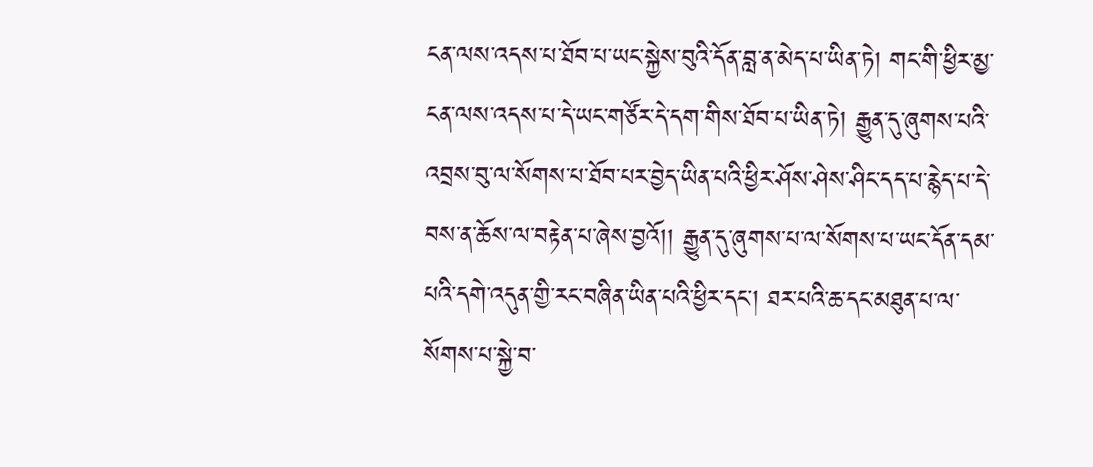ངན་ལས་འདས་པ་ཐོབ་པ་ཡང་སྐྱེས་བུའི་དོན་བླ་ན་མེད་པ་ཡིན་ཏེ། གང་གི་ཕྱིར་མྱ་ངན་ལས་འདས་པ་དེ་ཡང་གཙོར་དེ་དག་གིས་ཐོབ་པ་ཡིན་ཏེ། རྒྱུན་དུ་ཞུགས་པའི་འབྲས་བུ་ལ་སོགས་པ་ཐོབ་པར་བྱེད་ཡིན་པའི་ཕྱིར་ཤོས་ཤེས་ཤིང་དད་པ་རྙེད་པ་དེ་བས་ན་ཆོས་ལ་བརྟེན་པ་ཞེས་བྱའོ།། རྒྱུན་དུ་ཞུགས་པ་ལ་སོགས་པ་ཡང་དོན་དམ་པའི་དགེ་འདུན་གྱི་རང་བཞིན་ཡིན་པའི་ཕྱིར་དང་། ཐར་པའི་ཆ་དང་མཐུན་པ་ལ་སོགས་པ་སྐྱེ་བ་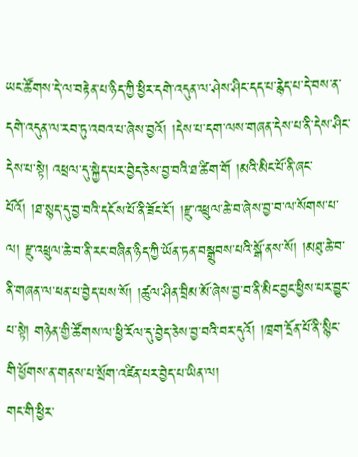ཡང་ཚོགས་དེ་ལ་བརྟེན་པ་ཉིད་ཀྱི་ཕྱིར་དགེ་འདུན་ལ་ཤེས་ཤིང་དད་པ་རྙེད་པ་དེ་བས་ན་དགེ་འདུན་ལ་རབ་ཏུ་འབའ་པ་ཞེས་བྱའོ། །དེས་པ་དག་ལས་གཞན་དེས་པ་ནི་དེས་ཤིང་དེས་པ་སྟེ། འཕྲལ་དུ་སྐྱེད་པར་བྱེད་ཅེས་བྱ་བའི་ཐ་ཚིག་གོ །མའི་མིང་པོ་ནི་ཞང་པོའོ། །ཐ་སྙད་དུ་བྱ་བའི་དངོས་པོ་ནི་ཟོང་ངོ་། །རྫུ་འཕྲུལ་ཆེ་བ་ཞེས་བྱ་བ་ལ་སོགས་པ་ལ། རྫུ་འཕྲུལ་ཆེ་བ་ནི་རང་བཞིན་ཉིད་ཀྱི་ཡོན་ཏན་བསྒྲུབས་པའི་སྒོ་ནས་སོ། །མཐུ་ཆེ་བ་ནི་གཞན་ལ་ཕན་པ་བྱེད་པས་སོ། །ཚུལ་ཤིན་བྲིམ་མོ་ཞེས་བྱ་བ་ནི་མིང་བྱང་ཕྱིས་པར་བྱུང་པ་སྟེ། གཉེན་གྱི་ཚོགས་ལ་ཕྱི་རོལ་དུ་བྱེད་ཅེས་བྱ་བའི་བར་དུའོ། །ཁྲག་དྲོན་པོ་ནི་སྙིང་གི་ཕྱོགས་ན་གནས་པ་སྲོག་འཛིན་པར་བྱེད་པ་ཡིན་ལ།
གང་གི་ཕྱིར་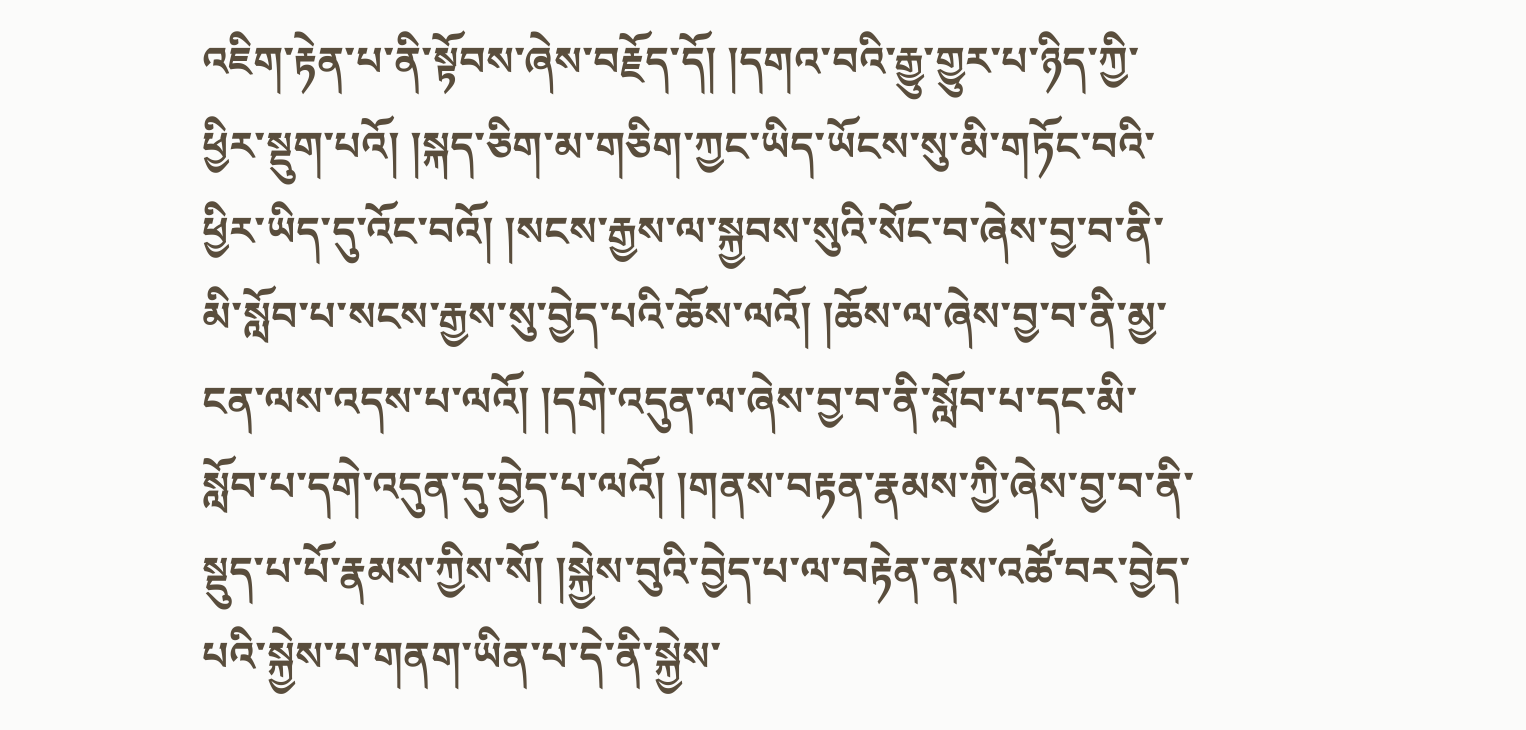འཇིག་རྟེན་པ་ནི་སྟོབས་ཞེས་བརྗོད་དོ། །དགའ་བའི་རྒྱུ་གྱུར་པ་ཉིད་ཀྱི་ཕྱིར་སྡུག་པའོ། །སྐད་ཅིག་མ་གཅིག་ཀྱང་ཡིད་ཡོངས་སུ་མི་གཏོང་བའི་ཕྱིར་ཡིད་དུ་འོང་བའོ། །སངས་རྒྱས་ལ་སྐྱབས་སུའི་སོང་བ་ཞེས་བྱ་བ་ནི་མི་སློབ་པ་སངས་རྒྱས་སུ་བྱེད་པའི་ཆོས་ལའོ། །ཆོས་ལ་ཞེས་བྱ་བ་ནི་མྱ་ངན་ལས་འདས་པ་ལའོ། །དགེ་འདུན་ལ་ཞེས་བྱ་བ་ནི་སློབ་པ་དང་མི་སློབ་པ་དགེ་འདུན་དུ་བྱེད་པ་ལའོ། །གནས་བརྟན་རྣམས་ཀྱི་ཞེས་བྱ་བ་ནི་སྡུད་པ་པོ་རྣམས་ཀྱིས་སོ། །སྐྱེས་བུའི་བྱེད་པ་ལ་བརྟེན་ནས་འཚོ་བར་བྱེད་པའི་སྐྱེས་པ་གནག་ཡིན་པ་དེ་ནི་སྐྱེས་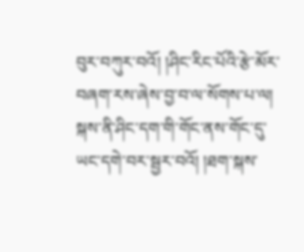བུར་བཀུར་བའོ། །ཤིང་རིང་པོའི་རྩེ་མོར་བཞག་རས་ཞེས་བྱ་བ་ལ་སོགས་པ་ལ། སྐས་ནི་ཤིང་དག་གི་གོང་ནས་གོང་དུ་ཡང་དགེ་བར་སྦྱར་བའོ། །ཐག་སྐས་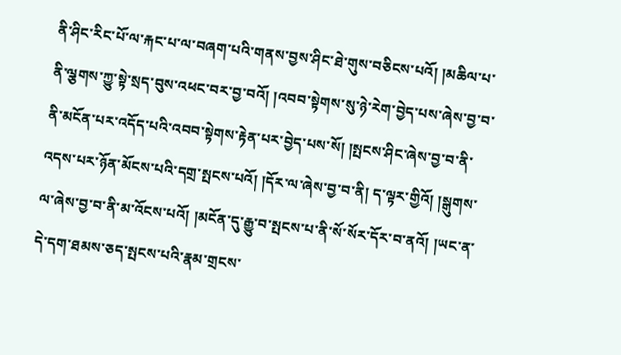ནི་ཤིང་རིང་པོ་ལ་རྐང་པ་ལ་བཞག་པའི་གནས་བྱས་ཤིང་ཐེ་གུས་བཅིངས་པའོ། །མཆིལ་པ་ནི་ལྕགས་ཀྱུ་སྟེ་སྲད་བུས་འཕང་བར་བྱ་བའོ། །འབབ་སྟེགས་སུ་ཉེ་རེག་བྱེད་པས་ཞེས་བྱ་བ་ནི་མངོན་པར་འདོད་པའི་འབབ་སྟེགས་རྟེན་པར་བྱེད་པས་སོ། །སྤངས་ཤིང་ཞེས་བྱ་བ་ནི་འདས་པར་ཉོན་མོངས་པའི་དགྲ་སྤངས་པའོ། །དོར་ལ་ཞེས་བྱ་བ་ནི། ད་ལྟར་གྱིའོ། །སྒུགས་ལ་ཞེས་བྱ་བ་ནི་མ་འོངས་པའོ། །མངོན་དུ་རྒྱུ་བ་སྤངས་པ་ནི་སོ་སོར་དོར་བ་ནའོ། །ཡང་ན་དེ་དག་ཐམས་ཅད་སྤངས་པའི་རྣམ་གྲངས་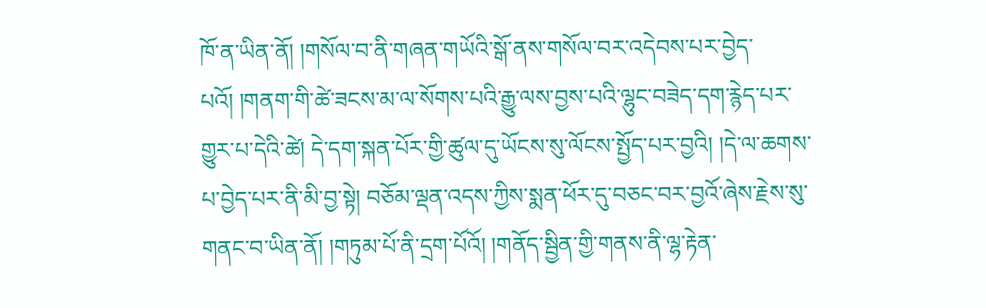ཁོ་ན་ཡིན་ནོ། །གསོལ་བ་ནི་གཞན་གཡོའི་སྒོ་ནས་གསོལ་བར་འདེབས་པར་བྱེད་པའོ། །གནག་གི་ཚེ་ཟངས་མ་ལ་སོགས་པའི་རྒྱུ་ལས་བྱས་པའི་ལྷུང་བཟེད་དག་རྙེད་པར་གྱུར་པ་དེའི་ཚེ། དེ་དག་སྐན་པོར་གྱི་ཚུལ་དུ་ཡོངས་སུ་ལོངས་སྤྱོད་པར་བྱའི། །དེ་ལ་ཆགས་པ་བྱེད་པར་ནི་མི་བྱ་སྟེ། བཅོམ་ལྡན་འདས་ཀྱིས་སྨན་ཕོར་དུ་བཅང་བར་བྱའོ་ཞེས་རྗེས་སུ་གནང་བ་ཡིན་ནོ། །གཏུམ་པོ་ནི་དྲག་པོའོ། །གནོད་སྦྱིན་གྱི་གནས་ནི་ལྷ་རྟེན་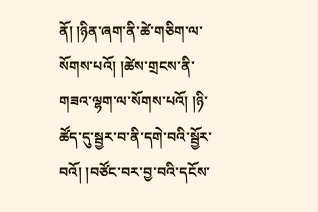ནོ། །ཉིན་ཞག་ནི་ཚེ་གཅིག་ལ་སོགས་པའོ། །ཚེས་གྲངས་ནི་གཟའ་ལྷག་ལ་སོགས་པའོ། །ཉི་ཚོད་དུ་སྦྱར་བ་ནི་དགེ་བའི་སྦྱོར་བའོ། །བཙོང་བར་བྱ་བའི་དངོས་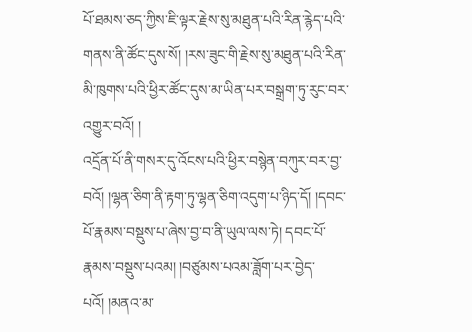པོ་ཐམས་ཅད་ཀྱིས་ཇི་ལྟར་རྗེས་སུ་མཐུན་པའི་རིན་རྙེད་པའི་གནས་ནི་ཚོང་དུས་སོ། །རས་ཟུང་གི་རྗེས་སུ་མཐུན་པའི་རིན་མི་ཁུགས་པའི་ཕྱིར་ཚོང་དུས་མ་ཡིན་པར་བསྒྲག་ཏུ་རུང་བར་འགྱུར་བའོ། །
འདྲོན་པོ་ནི་གསར་དུ་འོངས་པའི་ཕྱིར་བསྙེན་བཀུར་བར་བྱ་བའོ། །ལྷན་ཅིག་ནི་རྟག་ཏུ་ལྷན་ཅིག་འདུག་པ་ཉིད་དོ། །དབང་པོ་རྣམས་བསྡུས་པ་ཞེས་བྱ་བ་ནི་ཡུལ་ལས་ཏེ། དབང་པོ་རྣམས་བསྡུས་པའམ། །བཙུམས་པའམ་ཟློག་པར་བྱེད་པའོ། །མནའ་མ་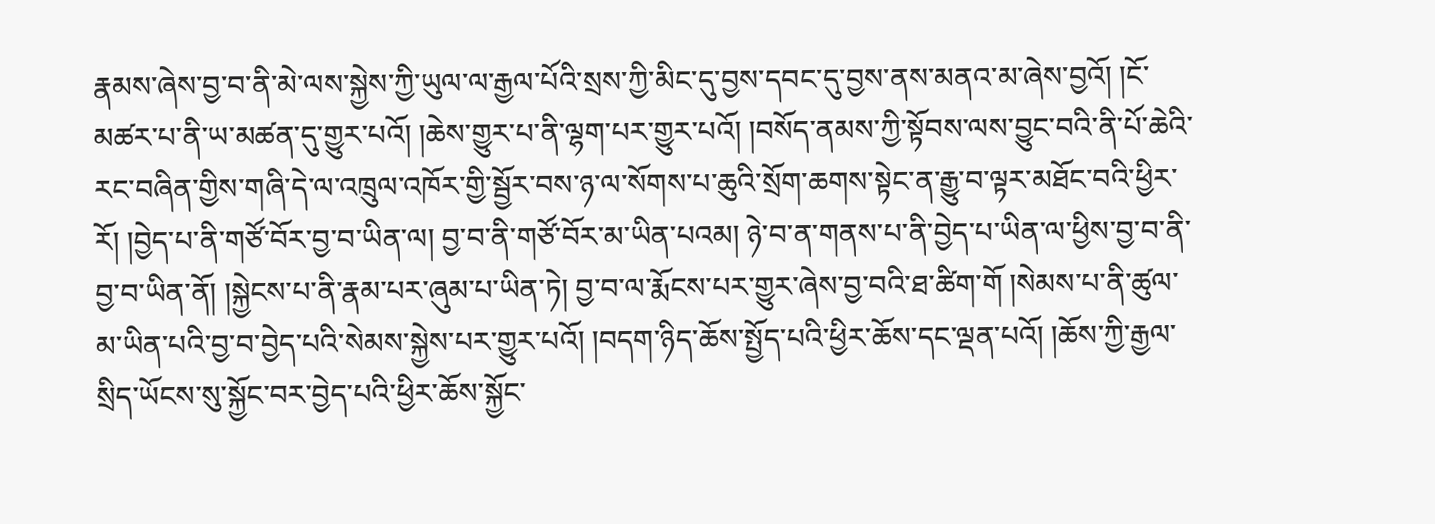རྣམས་ཞེས་བྱ་བ་ནི་མེ་ལས་སྐྱེས་ཀྱི་ཡུལ་ལ་རྒྱལ་པོའི་སྲས་ཀྱི་མིང་དུ་བྱས་དབང་དུ་བྱས་ནས་མནའ་མ་ཞེས་བྱའོ། །ངོ་མཚར་པ་ནི་ཡ་མཚན་དུ་གྱུར་པའོ། །ཆེས་གྱུར་པ་ནི་ལྷག་པར་གྱུར་པའོ། །བསོད་ནམས་ཀྱི་སྟོབས་ལས་བྱུང་བའི་ནི་པོ་ཆེའི་རང་བཞིན་གྱིས་གཞི་དེ་ལ་འཁྲུལ་འཁོར་གྱི་སྦྱོར་བས་ཉ་ལ་སོགས་པ་ཆུའི་སྲོག་ཆགས་སྟེང་ན་རྒྱུ་བ་ལྟར་མཐོང་བའི་ཕྱིར་རོ། །བྱེད་པ་ནི་གཙོ་བོར་བྱ་བ་ཡིན་ལ། བྱ་བ་ནི་གཙོ་བོར་མ་ཡིན་པའམ། ཉེ་བ་ན་གནས་པ་ནི་བྱེད་པ་ཡིན་ལ་ཕྱིས་བྱ་བ་ནི་བྱ་བ་ཡིན་ནོ། །སྐྱེངས་པ་ནི་རྣམ་པར་ཞུམ་པ་ཡིན་ཏེ། བྱ་བ་ལ་རྨོངས་པར་གྱུར་ཞེས་བྱ་བའི་ཐ་ཚིག་གོ །སེམས་པ་ནི་ཚུལ་མ་ཡིན་པའི་བྱ་བ་བྱེད་པའི་སེམས་སྐྱེས་པར་གྱུར་པའོ། །བདག་ཉིད་ཆོས་སྤྱོད་པའི་ཕྱིར་ཆོས་དང་ལྡན་པའོ། །ཆོས་ཀྱི་རྒྱལ་སྲིད་ཡོངས་སུ་སྐྱོང་བར་བྱེད་པའི་ཕྱིར་ཆོས་སྐྱོང་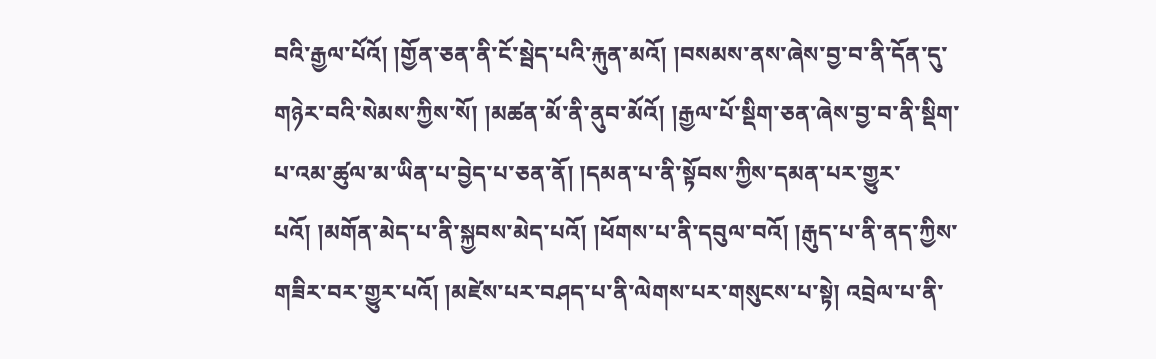བའི་རྒྱལ་པོའོ། །གྱོན་ཅན་ནི་ངོ་སྦེད་པའི་རྐུན་མའོ། །བསམས་ནས་ཞེས་བྱ་བ་ནི་དོན་དུ་གཉེར་བའི་སེམས་ཀྱིས་སོ། །མཚན་མོ་ནི་ནུབ་མོའོ། །རྒྱལ་པོ་སྡིག་ཅན་ཞེས་བྱ་བ་ནི་སྡིག་པ་འམ་ཚུལ་མ་ཡིན་པ་བྱེད་པ་ཅན་ནོ། །དམན་པ་ནི་སྟོབས་ཀྱིས་དམན་པར་གྱུར་པའོ། །མགོན་མེད་པ་ནི་སྐྱབས་མེད་པའོ། །ཕོགས་པ་ནི་དབུལ་བའོ། །རྒུད་པ་ནི་ནད་ཀྱིས་གཟིར་བར་གྱུར་པའོ། །མཛེས་པར་བཤད་པ་ནི་ལེགས་པར་གསུངས་པ་སྟེ། འབྲེལ་པ་ནི་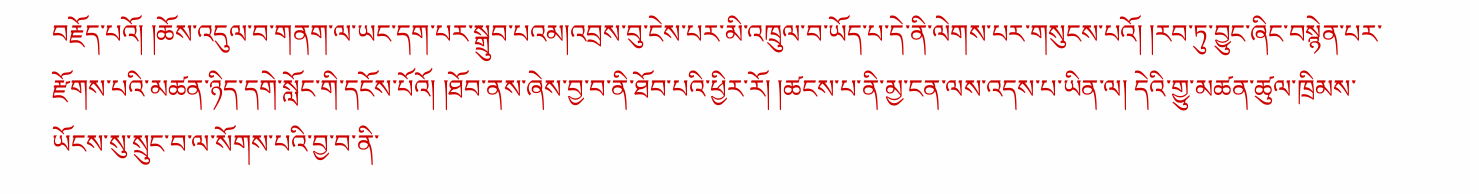བརྗོད་པའོ། །ཆོས་འདུལ་བ་གནག་ལ་ཡང་དག་པར་སྒྲུབ་པའམ།འབྲས་བུ་ངེས་པར་མི་འཁྲུལ་བ་ཡོད་པ་དེ་ནི་ལེགས་པར་གསུངས་པའོ། །རབ་ཏུ་བྱུང་ཞིང་བསྙེན་པར་རྫོགས་པའི་མཚན་ཉིད་དགེ་སློང་གི་དངོས་པོའོ། །ཐོབ་ནས་ཞེས་བྱ་བ་ནི་ཐོབ་པའི་ཕྱིར་རོ། །ཚངས་པ་ནི་མྱ་ངན་ལས་འདས་པ་ཡིན་ལ། དེའི་གྱུ་མཚན་ཚུལ་ཁྲིམས་ཡོངས་སུ་སྲུང་བ་ལ་སོགས་པའི་བྱ་བ་ནི་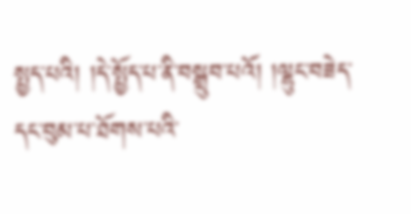སྤྱད་པའི། །དེ་སྤྱོད་པ་ནི་བསྒྲུབ་པའོ། །ལྷུང་བཟེད་དང་བུམ་པ་ཐོགས་པའི་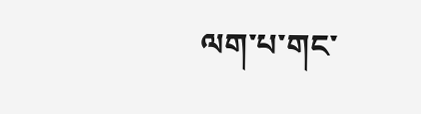ལག་པ་གང་